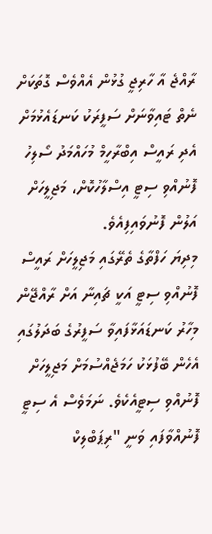ރާއްޖެ އާ ހާރިޖީ ގުޅުން އެއްވެސް ގޮތަކަށް ނެތް ޓައިވާނަށް ސަފީރަކު ކަނޑައެޅުމަށް އެދި ރައީސް އިބްރާހީމް މުހައްމަދު ސޯލިހު ފޮނުއްވި ސިޓީ އިސްލާހުކޮށް، މަޖިލީހަށް އަލުން ފޮނުވައިފިއެވެ.
މިދިޔަ ހަފްތާގެ ތެރޭގައި މަޖިލީހަށް ރައީސް ފޮނުއްވި ސިޓީ އަކީ ޗައިނާ އަށް ރާއްޖޭން މިހާރު ކަނޑައަޅާފައިވާ ސަފީރުގެ ބަދަލުގައި އެހެން ބޭފުޅަކު ހަމަޖެއްސުމަށް މަޖިލީހަށް ފޮނުއްވި ސިޓީއެކެވެ. ނަމަވެސް އެ ސިޓީ ފޮނުއްވާފައި ވަނީ "ރިޕަބްލިކް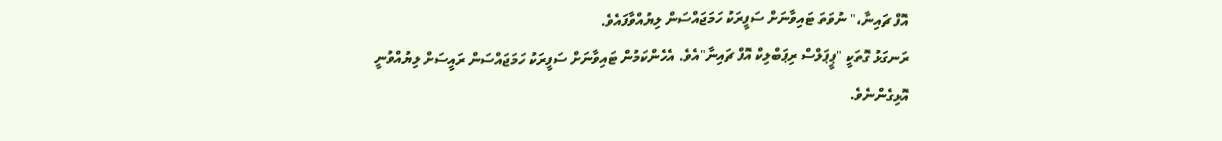އޮފް ޗައިނާ،" ނުވަތަ ޓައިވާނަށް ސަފީރަކު ހަމަޖައްސަން ލިޔުއްވާފައެވެ.
ރަނގަޅު ގޮތަކީ "ޕީޕަލްސް ރިޕަބްލިކް އޮފް ޗައިނާ"އެވެ. އެހެންކަމުން ޓައިވާނަށް ސަފީރަކު ހަމަޖައްސަން ރައީސަށް ލިޔުއްވުނީ އޮޅިގެންނެވެ.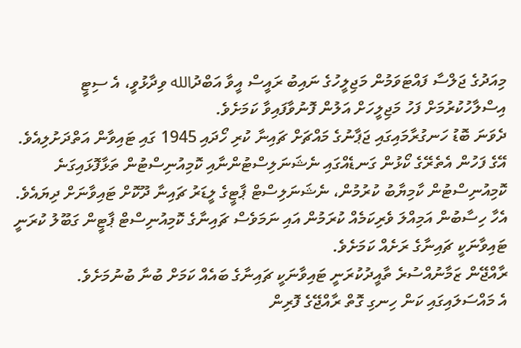މިއަދުގެ ޖަލްސާ ފައްޓަވަމުން މަޖިލީހުގެ ނައިބު ރައީސް އީވާ އަބްދުالله ވިދާޅުވީ، އެ ސިޓީ އިސްލާހުކުރުމަށް ފަހު މަޖިލީހަށް އަލުން ފޮނުވާފައިވާ ކަމަށެވެ.
ދެވަނަ ބޮޑު ހަނގުރާމައިގައި ޖަޕާނުގެ މައްޗަށް ޗައިނާ ކުރި ހޯދައި 1945 ގައި ޓައިވާން އަތްދަށުލިއެވެ. އޭގެ ފަހުން އެތެރޭގެ ކޯޅުން ގަނޑެއްގައި ނެޝަނަލިސްޓުންނާއި ކޮމިއުނިސްޓުން ތަޅާފޮޅައިގަނެ ކޮމިއުނިސްޓުން ކާމިޔާބު ކުރުމުން، ނެޝަނަލިސްޓް ޕާޓީގެ ލީޑަރު ޗައިނާ ދޫކޮށް ޓައިވާނަށް ދިޔައެވެ. އެހާ ހިސާބުން އަމިއްލަ ވެރިކަމެއް ކުރަމުން އައި ނަމަވެސް ޗައިނާގެ ކޮމިއުނިސްޓް ޕާޓީން ގަބޫލު ކުރަނީ ޓައިވާނަކީ ޗައިނާގެ ރަށެއް ކަމަށެވެ.
ރާއްޖޭން ޒަމާނުއްސުރެ ތާއީދުކުރަނީ ޓައިވާނަކީ ޗައިނާގެ ބައެއް ކަމަށް ބުނާ ބުނުމަށެވެ.
އެ މައްސަލައިގައި ކަން ހިނގި ގޮތް ރާއްޖޭގެ ފޮރިން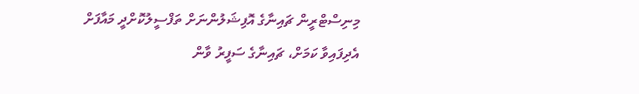މިނިސްޓްރީން ޗައިނާގެ އޮފިޝަލުންނަށް ތަފްސީލުކޮށްދީ މައާފަށް އެދިފައިވާ ކަމަށް، ޗައިނާގެ ސަފީރު ވާން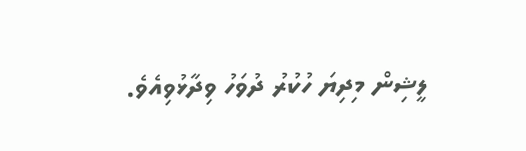ލީޝިން މިދިޔަ ހުކުރު ދުވަހު ވިދާޅުވިއެވެ.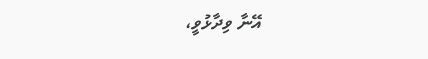އޭނާ ވިދާޅުވީ،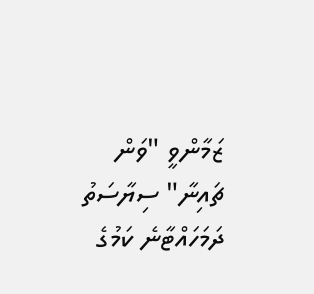ޒަމާންވީ "ވަން ޗައިނާ" ސިޔާސަތު ދަމަހައްޓާނެ ކަމުގެ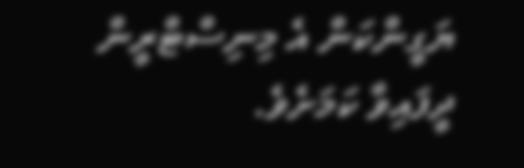ޔަގީންކަން އެ މިނިސްޓްރީން ދީފައިވާ ކަމަށެވެ.